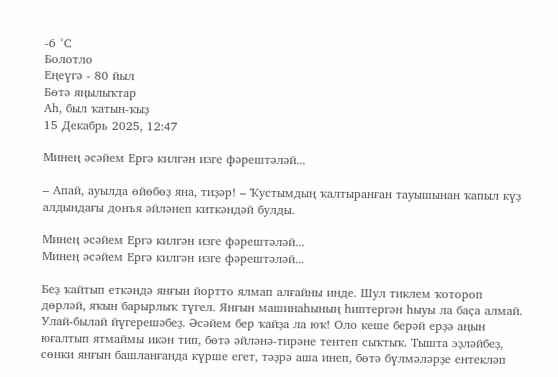-6 °С
Болотло
Еңеүгә - 80 йыл
Бөтә яңылыҡтар
Аһ, был ҡатын-ҡыҙ
15 Декабрь 2025, 12:47

Минең әсәйем Ергә килгән изге фәрештәләй...

– Апай, ауылда өйөбөҙ яна, тиҙәр! – Ҡустымдың ҡалтыранған тауышынан ҡапыл күҙ алдындағы донъя әйләнеп киткәндәй булды.

Минең әсәйем Ергә килгән изге фәрештәләй...
Минең әсәйем Ергә килгән изге фәрештәләй...

Беҙ ҡайтып еткәндә янғын йортто ялмап алғайны инде. Шул тиклем ҡотороп дөрләй, яҡын барырлыҡ түгел. Янғын машинаһының һиптергән һыуы ла баҫа алмай. Улай-былай йүгерешәбеҙ. Әсәйем бер ҡайҙа ла юҡ! Оло кеше берәй ерҙә аңын юғалтып ятмаймы икән тип, бөтә әйләнә-тирәне тентеп сыҡтыҡ. Тышта эҙләйбеҙ, сөнки янғын башланғанда күрше егет, тәҙрә аша инеп, бөтә бүлмәләрҙе ентекләп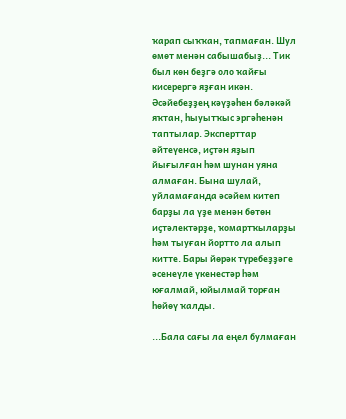ҡарап сыҡҡан, тапмаған. Шул өмөт менән сабышабыҙ... Тик был көн беҙгә оло ҡайғы кисерергә яҙған икән. Әсәйебеҙҙең кәүҙәһен бәләкәй яҡтан, һыуытҡыс эргәһенән таптылар. Эксперттар әйтеүенсә, иҫтән яҙып йығылған һәм шунан уяна алмаған. Бына шулай, уйламағанда әсәйем китеп барҙы ла үҙе менән бөтөн иҫтәлектәрҙе, ҡомартҡыларҙы һәм тыуған йортто ла алып китте. Бары йөрәк түребеҙҙәге әсенеүле үкенестәр һәм юғалмай, юйылмай торған һөйөү ҡалды.

...Бала сағы ла еңел булмаған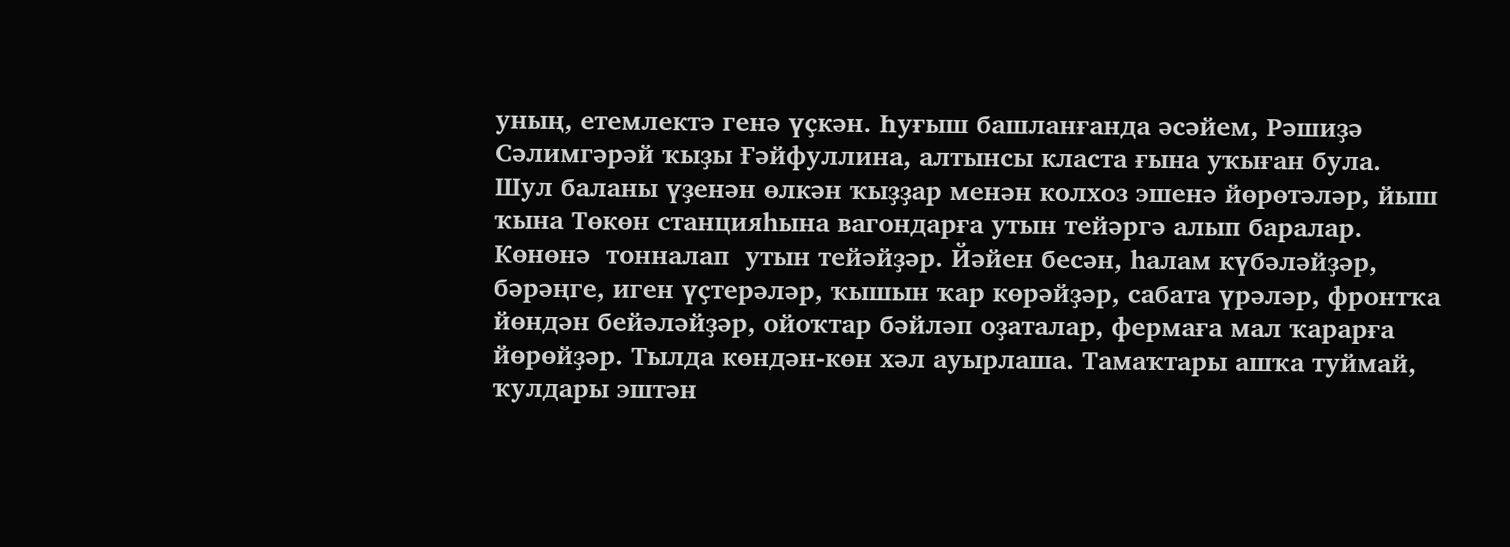уның, етемлектә генә үҫкән. Һуғыш башланғанда әсәйем, Рәшиҙә Сәлимгәрәй ҡыҙы Ғәйфуллина, алтынсы класта ғына уҡыған була. Шул баланы үҙенән өлкән ҡыҙҙар менән колхоз эшенә йөрөтәләр, йыш ҡына Төкөн станцияһына вагондарға утын тейәргә алып баралар. Көнөнә  тонналап  утын тейәйҙәр. Йәйен бесән, һалам күбәләйҙәр, бәрәңге, иген үҫтерәләр, ҡышын ҡар көрәйҙәр, сабата үрәләр, фронтҡа йөндән бейәләйҙәр, ойоҡтар бәйләп оҙаталар, фермаға мал ҡарарға йөрөйҙәр. Тылда көндән-көн хәл ауырлаша. Тамаҡтары ашҡа туймай, ҡулдары эштән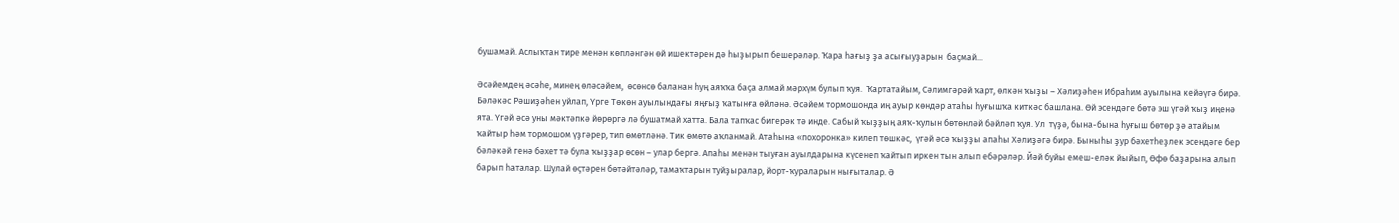бушамай. Аслыҡтан тире менән көпләнгән өй ишектәрен дә һыҙырып бешерәләр. Ҡара һағыҙ ҙа асығыуҙарын  баҫмай...

Әсәйемдең әсәһе, минең өләсәйем,  өсөнсө баланан һуң аяҡҡа баҫа алмай мәрхүм булып ҡуя.  Ҡартатайым, Сәлимгәрәй ҡарт, өлкән ҡыҙы – Хәлиҙәһен Ибраһим ауылына кейәүгә бирә. Бәләкәс Рәшиҙәһен уйлап, Үрге Төкөн ауылындағы яңғыҙ ҡатынға өйләнә. Әсәйем тормошонда иң ауыр көндәр атаһы һуғышҡа киткәс башлана. Өй эсендәге бөтә эш үгәй ҡыҙ иңенә ята. Үгәй әсә уны мәктәпкә йөрөргә лә бушатмай хатта. Бала тапҡас бигерәк тә инде. Сабый ҡыҙҙың аяҡ-ҡулын бөтөнләй бәйләп ҡуя. Ул  түҙә, бына-бына һуғыш бөтөр ҙә атайым ҡайтыр һәм тормошом үҙгәрер, тип өмөтләнә. Тик өмөтө аҡланмай. Атаһына «похоронка» килеп төшкәс,  үгәй әсә ҡыҙҙы апаһы Хәлиҙәгә бирә. Быныһы ҙур бәхетһеҙлек эсендәге бер бәләкәй генә бәхет тә була ҡыҙҙар өсөн – улар бергә. Апаһы менән тыуған ауылдарына күсенеп ҡайтып иркен тын алып ебәрәләр. Йәй буйы емеш-еләк йыйып, Өфө баҙарына алып барып һаталар. Шулай өҫтәрен бөтәйтәләр, тамаҡтарын туйҙыралар, йорт-ҡураларын нығыталар. Ә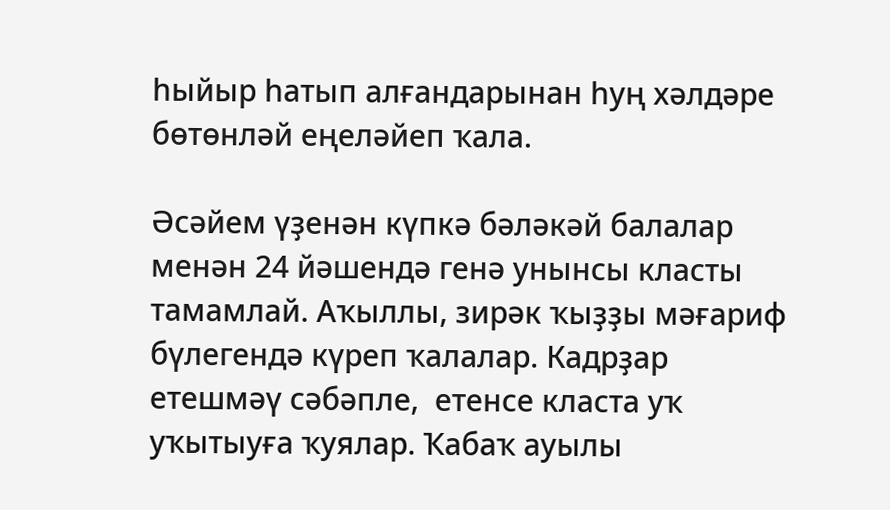һыйыр һатып алғандарынан һуң хәлдәре бөтөнләй еңеләйеп ҡала.

Әсәйем үҙенән күпкә бәләкәй балалар менән 24 йәшендә генә унынсы класты тамамлай. Аҡыллы, зирәк ҡыҙҙы мәғариф бүлегендә күреп ҡалалар. Кадрҙар етешмәү сәбәпле,  етенсе класта уҡ уҡытыуға ҡуялар. Ҡабаҡ ауылы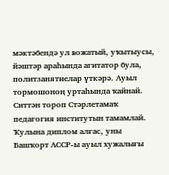мәктәбендә ул вожатый, уҡытыусы, йәштәр араһында агитатор була, политзанятиелар үткәрә. Ауыл тормошоноң уртаһында ҡайнай. Ситтән тороп Стәрлетамаҡ педагогия институтын тамамлай. Ҡулына диплом алғас, уны Башҡорт АССР-ы ауыл хужалығы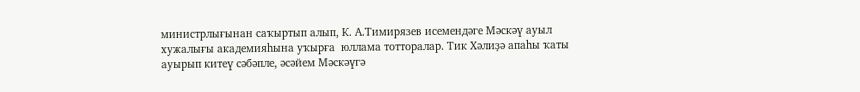министрлығынан саҡыртып алып, К. А.Тимирязев исемендәге Мәскәү ауыл хужалығы академияһына уҡырға  юллама тотторалар. Тик Хәлиҙә апаһы ҡаты ауырып китеү сәбәпле, әсәйем Мәскәүгә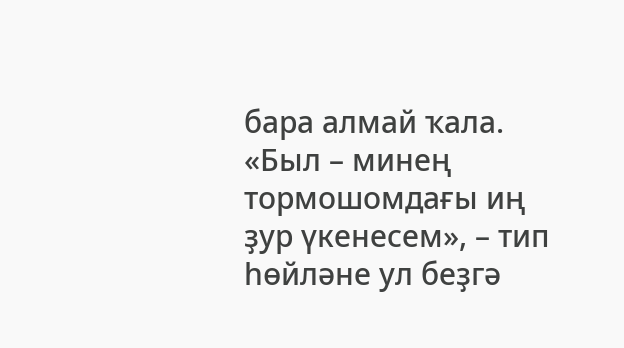бара алмай ҡала. «Был – минең  тормошомдағы иң ҙур үкенесем», – тип  һөйләне ул беҙгә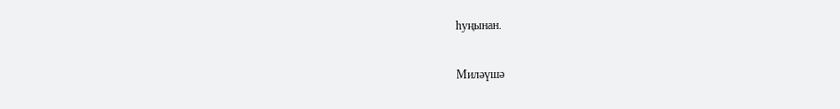һуңынан.

Миләүшә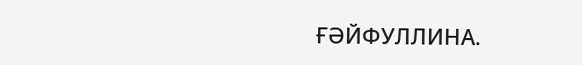ҒӘЙФУЛЛИНА.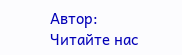Автор:
Читайте нас